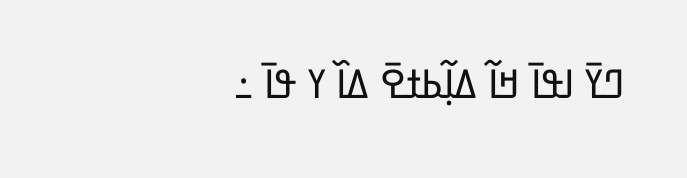ߣߌ߫ ߊߟߊ߫ ߞߊ߬ ߡߊ߲߬ߕߙߐ߫ ߡߊ߰ ߌ ߟߊ߫ ߸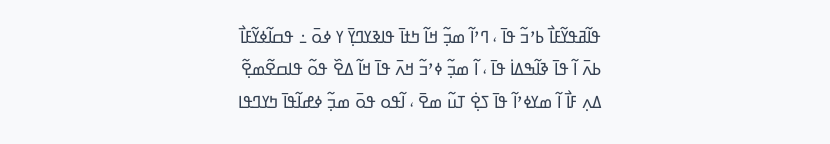ߟߊ߬ߥߟߌ߬ߓߊ߯ ߕߴߏ߬ ߟߊ߫ ، ߣߴߊ߬ ߘߏ߲߬ ߞߊ߬ ߤߙߊ߫ ߟߊߢߌߣߌ߲߫ ߌ ߦߋ߫ ߸ ߟߛߊ߬ߦߌ߬ߓߊ߯ ߕߍ߫ ߊ߬ ߟߊ߫ ߢߊ߬ߒߡߊ߭ ߟߊ߫ ، ߊ߬ ߘߏ߲߬ ߦߴߏ߬ ߞߍ߫ ߟߊ߫ ߞߊ߬ ߡߐ߰ ߟߋ߬ ߟߊߛߐ߬ߘߐ߲߬ ߡߍ߲ ߓߊ߯ ߊ߬ ߘߌߦߴߊ߬ ߟߊ߫ ߖߐ߲߭ ߠߎ߬ ߘߐ߫ ، ߊ߬ߟߋ ߟߋ߫ ߘߏ߲߬ ߦߝߊ߬ߟߊ߫ ߤߌߣߟߊ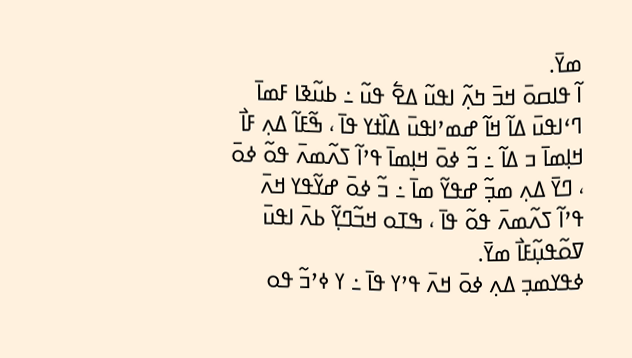ߘߌ߫.
ߊ߬ ߟߊߛߋ߫ ߞߏ߫ ߤߍ߲߬ ߊߟߎ߬ ߡߐ߱ ߟߎ߬ ߸ ߕߎ߬ߢߊ ߓߘߊ߫ ߣߵߊߟߎ߫ ߡߊ߬ ߞߊ߬ ߝߘߴߊߟߎ߫ ߡߊ߰ߙߌ ߟߊ߫ ، ߒ߬ߓߊ߬ ߡߍ߲ ߓߊ߯ ߞߊ߲ߘߊ߫ ߏ ߡߊ߬ ߸ ߏ߬ ߦߋ߫ ߞߊ߲ߘߊ߫ ߟߴߊ߬ ߖߍ߬ߘߍ߫ ߟߋ߬ ߦߋ߫ ، ߣߌ߫ ߡߍ߲ ߘߏ߲߬ ߝߟߌ߬ ߘߊ߫ ߸ ߏ߬ ߦߋ߫ ߝߌ߬ߟߌ ߞߍ߫ ߟߴߊ߬ ߖߍ߬ߘߍ߫ ߟߋ߬ ߟߊ߫ ، ߒߠߋ ߞߏ߬ߣߌ߲߬ ߕߍ߫ ߊߟߎ߫ ߜߋ߬ߟߎ߲߬ߓߊ߯ ߘߌ߫.
ߦߟߌߘߏ߲ ߡߍ߲ ߦߋ߫ ߞߍ߫ ߟߴߌ ߟߊ߫ ߸ ߌ ߦߴߏ߬ ߟߋ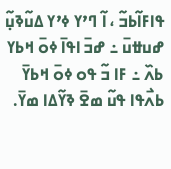ߟߊߓߊ߬ߕߏ߬ ، ߊ߬ ߣߴߌ ߦߴߌ ߡߎ߬ߢߎ߲߬ ߝߎߚߎ߫ ߸ ߝߏ߫ ߊߟߊ߫ ߦߋ߫ ߞߕߌ ߕߍ߰ ߸ ߓߊ ߏ߬ ߟߋ ߦߋ߫ ߞߕߌ߫ ߕߍ߯ߟߊ ߟߎ߬ ߘߐ߫ ߢߌ߬ߡߊ ߘߌ߫.